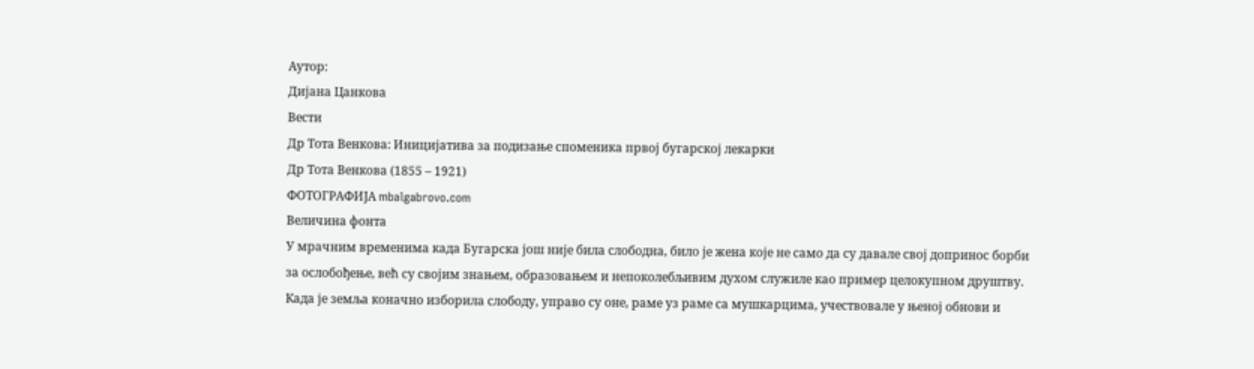Аутор:
Дијана Цанкова
Вести
Др Тота Венкова: Иницијатива за подизање споменика првој бугарској лекарки
Др Тота Венкова (1855 – 1921)
ФОТОГРАФИЈА mbalgabrovo.com
Величина фонта
У мрачним временима када Бугарска још није била слободна, било је жена које не само да су давале свој допринос борби за ослобођење, већ су својим знањем, образовањем и непоколебљивим духом служиле као пример целокупном друштву. Када је земља коначно изборила слободу, управо су оне, раме уз раме са мушкарцима, учествовале у њеној обнови и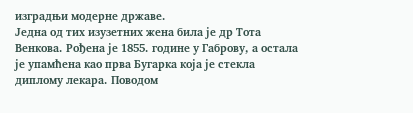изградњи модерне државе.
Једна од тих изузетних жена била је др Тота Венкова. Рођена је 1855. године у Габрову, а остала је упамћена као прва Бугарка која је стекла диплому лекара. Поводом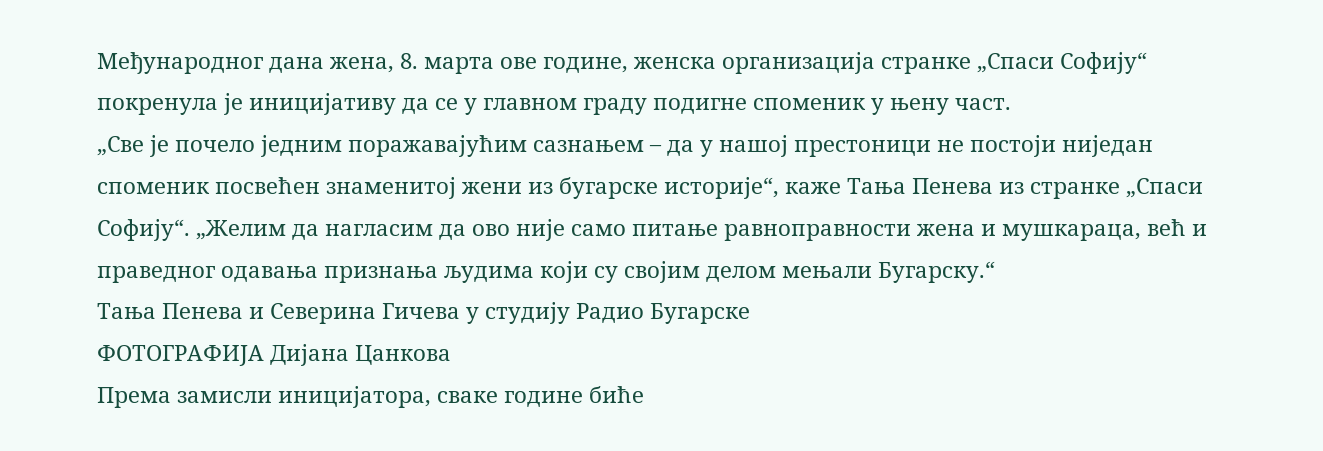Међународног дана жена, 8. марта ове године, женска организација странке „Спаси Софију“ покренула је иницијативу да се у главном граду подигне споменик у њену част.
„Све је почело једним поражавајућим сазнањем – да у нашој престоници не постоји ниједан споменик посвећен знаменитој жени из бугарске историје“, каже Тања Пенева из странке „Спаси Софију“. „Желим да нагласим да ово није само питање равноправности жена и мушкараца, већ и праведног одавања признања људима који су својим делом мењали Бугарску.“
Тања Пенева и Северина Гичева у студију Радио Бугарске
ФОТОГРАФИЈА Дијана Цанкова
Према замисли иницијатора, сваке године биће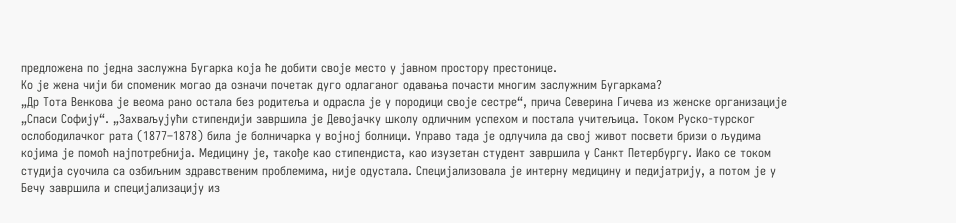предложена по једна заслужна Бугарка која ће добити своје место у јавном простору престонице.
Ко је жена чији би споменик могао да означи почетак дуго одлаганог одавања почасти многим заслужним Бугаркама?
„Др Тота Венкова је веома рано остала без родитеља и одрасла је у породици своје сестре“, прича Северина Гичева из женске организације „Спаси Софију“. „Захваљујући стипендији завршила је Девојачку школу одличним успехом и постала учитељица. Током Руско-турског ослободилачког рата (1877–1878) била је болничарка у војној болници. Управо тада је одлучила да свој живот посвети бризи о људима којима је помоћ најпотребнија. Медицину је, такође као стипендиста, као изузетан студент завршила у Санкт Петербургу. Иако се током студија суочила са озбиљним здравственим проблемима, није одустала. Специјализовала је интерну медицину и педијатрију, а потом је у Бечу завршила и специјализацију из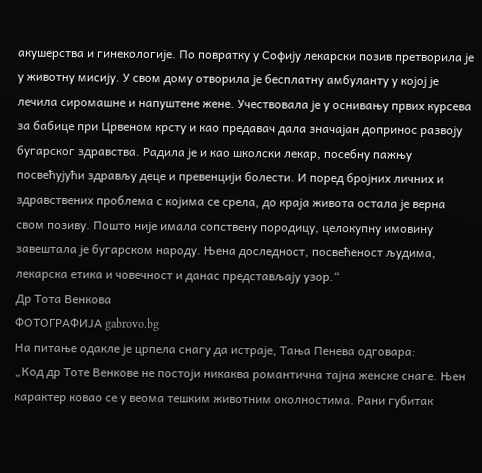акушерства и гинекологије. По повратку у Софију лекарски позив претворила је у животну мисију. У свом дому отворила је бесплатну амбуланту у којој је лечила сиромашне и напуштене жене. Учествовала је у оснивању првих курсева за бабице при Црвеном крсту и као предавач дала значајан допринос развоју бугарског здравства. Радила је и као школски лекар, посебну пажњу посвећујући здрављу деце и превенцији болести. И поред бројних личних и здравствених проблема с којима се срела, до краја живота остала је верна свом позиву. Пошто није имала сопствену породицу, целокупну имовину завештала је бугарском народу. Њена доследност, посвећеност људима, лекарска етика и човечност и данас представљају узор.“
Др Тота Венкова
ФОТОГРАФИЈА gabrovo.bg
На питање одакле је црпела снагу да истраје, Тања Пенева одговара:
„Код др Тоте Венкове не постоји никаква романтична тајна женске снаге. Њен карактер ковао се у веома тешким животним околностима. Рани губитак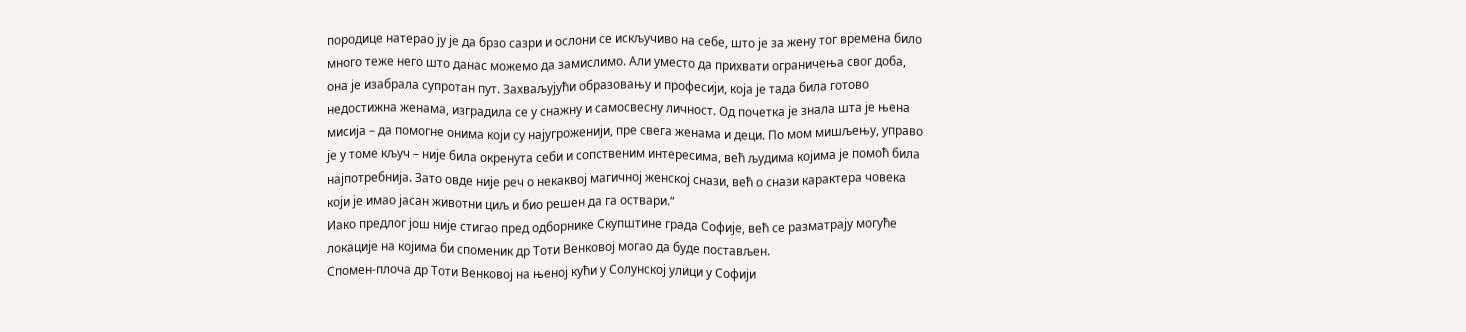породице натерао ју је да брзо сазри и ослони се искључиво на себе, што је за жену тог времена било много теже него што данас можемо да замислимо. Али уместо да прихвати ограничења свог доба, она је изабрала супротан пут. Захваљујући образовању и професији, која је тада била готово недостижна женама, изградила се у снажну и самосвесну личност. Од почетка је знала шта је њена мисија – да помогне онима који су најугроженији, пре свега женама и деци. По мом мишљењу, управо је у томе кључ – није била окренута себи и сопственим интересима, већ људима којима је помоћ била најпотребнија. Зато овде није реч о некаквој магичној женској снази, већ о снази карактера човека који је имао јасан животни циљ и био решен да га оствари.“
Иако предлог још није стигао пред одборнике Скупштине града Софије, већ се разматрају могуће локације на којима би споменик др Тоти Венковој могао да буде постављен.
Спомен-плоча др Тоти Венковој на њеној кући у Солунској улици у Софији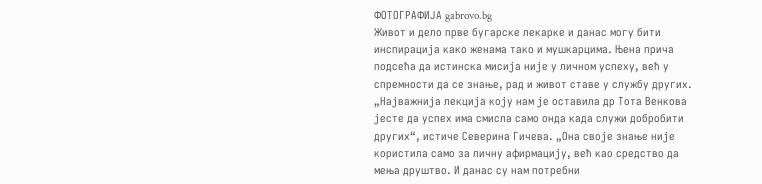ФОТОГРАФИЈА gabrovo.bg
Живот и дело прве бугарске лекарке и данас могу бити инспирација како женама тако и мушкарцима. Њена прича подсећа да истинска мисија није у личном успеху, већ у спремности да се знање, рад и живот ставе у службу других.
„Најважнија лекција коју нам је оставила др Тота Венкова јесте да успех има смисла само онда када служи добробити других“, истиче Северина Гичева. „Она своје знање није користила само за личну афирмацију, већ као средство да мења друштво. И данас су нам потребни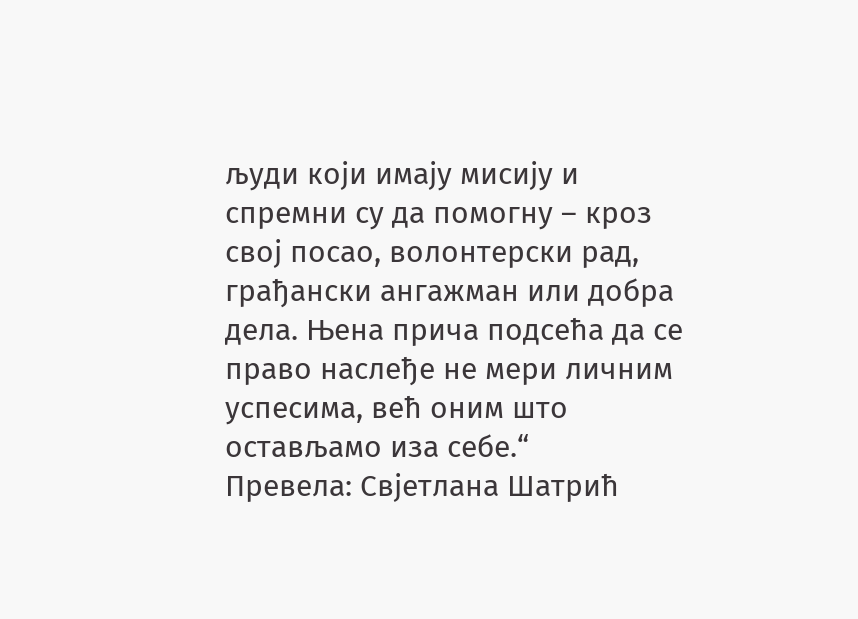људи који имају мисију и спремни су да помогну – кроз свој посао, волонтерски рад, грађански ангажман или добра дела. Њена прича подсећа да се право наслеђе не мери личним успесима, већ оним што остављамо иза себе.“
Превела: Свјетлана Шатрић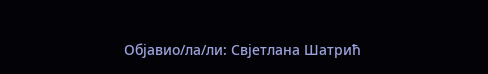Објавио/ла/ли: Свјетлана Шатрић